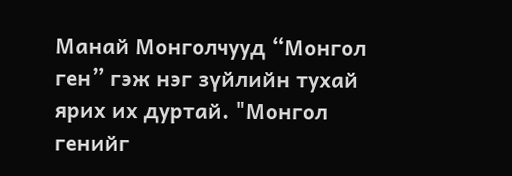Манай Монголчууд “Монгол ген” гэж нэг зүйлийн тухай ярих их дуртай. "Монгол генийг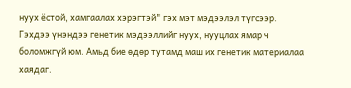нуух ёстой, хамгаалах хэрэгтэй" гэх мэт мэдээлэл түгсээр. Гэхдээ үнэндээ генетик мэдээллийг нуух, нууцлах ямар ч боломжгүй юм. Амьд бие өдөр тутамд маш их генетик материалаа хаядаг.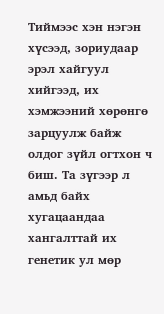Тиймээс хэн нэгэн хүсээд, зориудаар эрэл хайгуул хийгээд, их хэмжээний хөрөнгө зарцуулж байж олдог зүйл огтхон ч биш. Та зүгээр л амьд байх хугацаандаа хангалттай их генетик ул мөр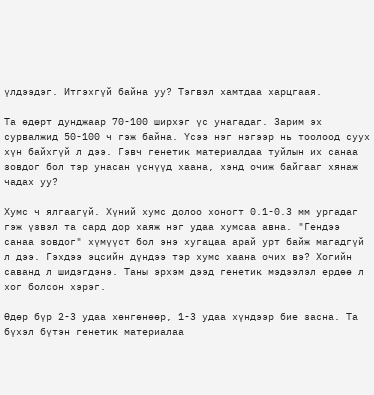үлдээдэг. Итгэхгүй байна уу? Тэгвэл хамтдаа харцгаая.

Та өдөрт дунджаар 70-100 ширхэг үс унагадаг. Зарим эх сурвалжид 50-100 ч гэж байна. Үсээ нэг нэгээр нь тоолоод суух хүн байхгүй л дээ. Гэвч генетик материалдаа туйлын их санаа зовдог бол тэр унасан үснүүд хаана, хэнд очиж байгааг хянаж чадах уу?

Хумс ч ялгаагүй. Хүний хумс долоо хоногт 0.1-0.3 мм ургадаг гэж үзвэл та сард дор хаяж нэг удаа хумсаа авна. "Гендээ санаа зовдог" хүмүүст бол энэ хугацаа арай урт байж магадгүй л дээ. Гэхдээ эцсийн дүндээ тэр хумс хаана очих вэ? Хогийн саванд л шидэгдэнэ. Таны эрхэм дээд генетик мэдээлэл ердөө л хог болсон хэрэг.

Өдөр бүр 2-3 удаа хөнгөнөөр, 1-3 удаа хүндээр бие засна. Та бүхэл бүтэн генетик материалаа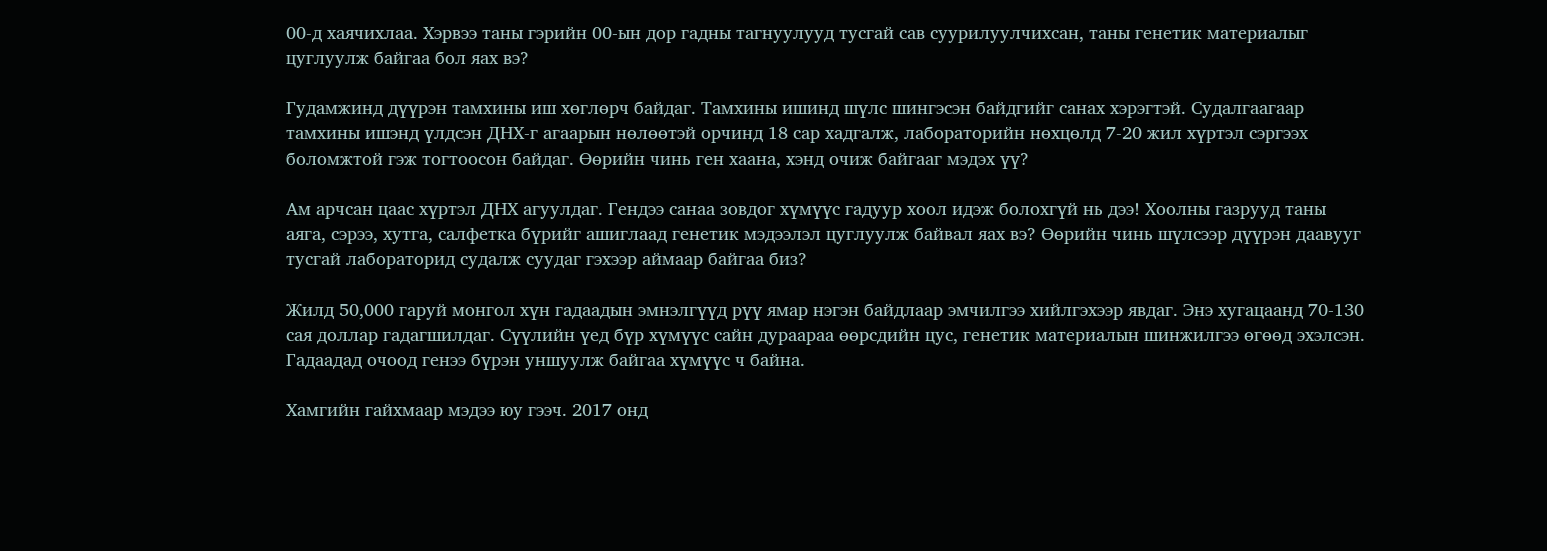00-д хаячихлаа. Хэрвээ таны гэрийн 00-ын дор гадны тагнуулууд тусгай сав суурилуулчихсан, таны генетик материалыг цуглуулж байгаа бол яах вэ?

Гудамжинд дүүрэн тамхины иш хөглөрч байдаг. Тамхины ишинд шүлс шингэсэн байдгийг санах хэрэгтэй. Судалгаагаар тамхины ишэнд үлдсэн ДНХ-г агаарын нөлөөтэй орчинд 18 сар хадгалж, лабораторийн нөхцөлд 7-20 жил хүртэл сэргээх боломжтой гэж тогтоосон байдаг. Өөрийн чинь ген хаана, хэнд очиж байгааг мэдэх үү?

Ам арчсан цаас хүртэл ДНХ агуулдаг. Гендээ санаа зовдог хүмүүс гадуур хоол идэж болохгүй нь дээ! Хоолны газрууд таны аяга, сэрээ, хутга, салфетка бүрийг ашиглаад генетик мэдээлэл цуглуулж байвал яах вэ? Өөрийн чинь шүлсээр дүүрэн даавууг тусгай лабораторид судалж суудаг гэхээр аймаар байгаа биз?

Жилд 50,000 гаруй монгол хүн гадаадын эмнэлгүүд рүү ямар нэгэн байдлаар эмчилгээ хийлгэхээр явдаг. Энэ хугацаанд 70-130 сая доллар гадагшилдаг. Сүүлийн үед бүр хүмүүс сайн дураараа өөрсдийн цус, генетик материалын шинжилгээ өгөөд эхэлсэн. Гадаадад очоод генээ бүрэн уншуулж байгаа хүмүүс ч байна.

Хамгийн гайхмаар мэдээ юу гээч. 2017 онд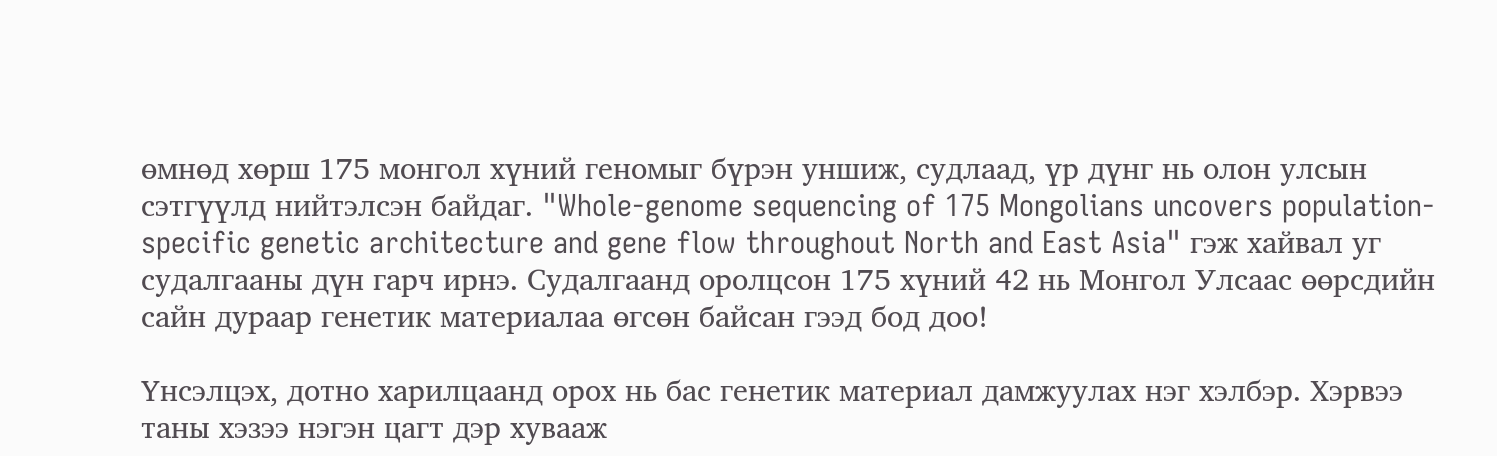өмнөд хөрш 175 монгол хүний геномыг бүрэн уншиж, судлаад, үр дүнг нь олон улсын сэтгүүлд нийтэлсэн байдаг. "Whole-genome sequencing of 175 Mongolians uncovers population-specific genetic architecture and gene flow throughout North and East Asia" гэж хайвал уг судалгааны дүн гарч ирнэ. Судалгаанд оролцсон 175 хүний 42 нь Монгол Улсаас өөрсдийн сайн дураар генетик материалаа өгсөн байсан гээд бод доо!

Үнсэлцэх, дотно харилцаанд орох нь бас генетик материал дамжуулах нэг хэлбэр. Хэрвээ таны хэзээ нэгэн цагт дэр хувааж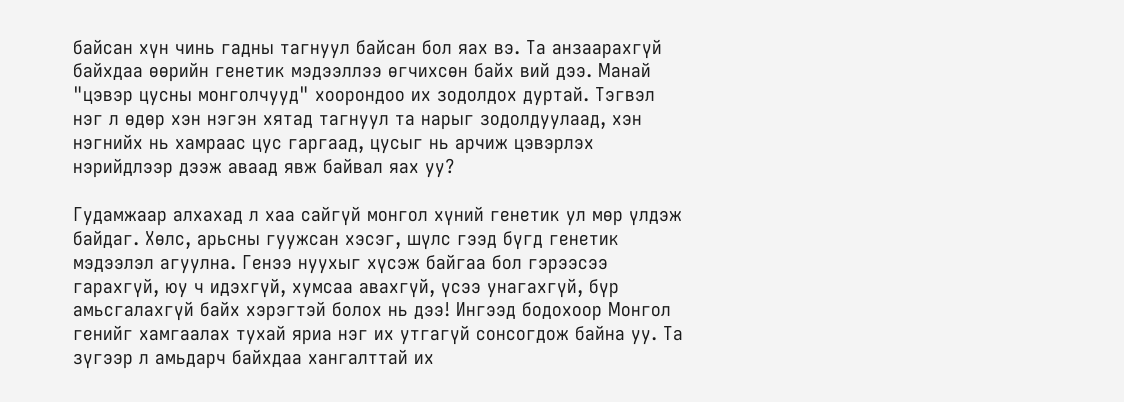байсан хүн чинь гадны тагнуул байсан бол яах вэ. Та анзаарахгүй байхдаа өөрийн генетик мэдээллээ өгчихсөн байх вий дээ. Манай "цэвэр цусны монголчууд" хоорондоо их зодолдох дуртай. Тэгвэл нэг л өдөр хэн нэгэн хятад тагнуул та нарыг зодолдуулаад, хэн нэгнийх нь хамраас цус гаргаад, цусыг нь арчиж цэвэрлэх нэрийдлээр дээж аваад явж байвал яах уу?

Гудамжаар алхахад л хаа сайгүй монгол хүний генетик ул мөр үлдэж байдаг. Хөлс, арьсны гуужсан хэсэг, шүлс гээд бүгд генетик мэдээлэл агуулна. Генээ нуухыг хүсэж байгаа бол гэрээсээ гарахгүй, юу ч идэхгүй, хумсаа авахгүй, үсээ унагахгүй, бүр амьсгалахгүй байх хэрэгтэй болох нь дээ! Ингээд бодохоор Монгол генийг хамгаалах тухай яриа нэг их утгагүй сонсогдож байна уу. Та зүгээр л амьдарч байхдаа хангалттай их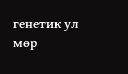генетик ул мөр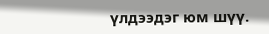үлдээдэг юм шүү.